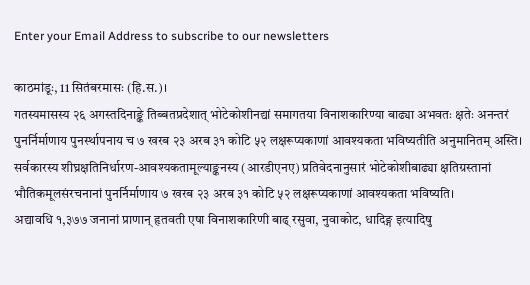Enter your Email Address to subscribe to our newsletters

काठमांडूः, 11 सितंबरमासः (हि.स.)।
गतस्यमासस्य २६ अगस्तदिनाङ्के तिब्बतप्रदेशात् भोटेकोशीनद्यां समागतया विनाशकारिण्या बाढ्या अभवतः क्षतेः अनन्तरं पुनर्निर्माणाय पुनर्स्थापनाय च ७ खरब २३ अरब ३१ कोटि ५२ लक्षरूप्यकाणां आवश्यकता भविष्यतीति अनुमानितम् अस्ति। सर्वकारस्य शीघ्रक्षतिनिर्धारण-आवश्यकतामूल्याङ्कनस्य (आरडीएनए) प्रतिवेदनानुसारं भोटेकोशीबाढ्या क्षतिग्रस्तानां भौतिकमूलसंरचनानां पुनर्निर्माणाय ७ खरब २३ अरब ३१ कोटि ५२ लक्षरूप्यकाणां आवश्यकता भविष्यति।
अद्यावधि १,३७७ जनानां प्राणान् हृतवती एषा विनाशकारिणी बाढ् रसुवा, नुवाकोट, धादिङ्ग इत्यादिषु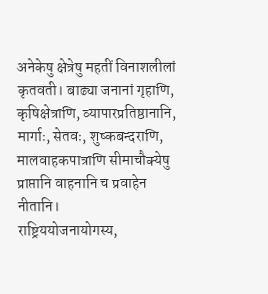अनेकेषु क्षेत्रेषु महतीं विनाशलीलां कृतवती। बाढ्या जनानां गृहाणि, कृषिक्षेत्राणि, व्यापारप्रतिष्ठानानि, मार्गाः, सेतवः, शुष्कबन्दराणि, मालवाहकपात्राणि सीमाचौक्येषु प्राप्तानि वाहनानि च प्रवाहेन नीतानि।
राष्ट्रिययोजनायोगस्य,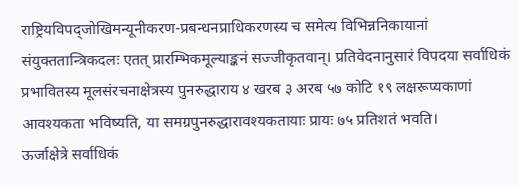राष्ट्रियविपद्जोखिमन्यूनीकरण-प्रबन्धनप्राधिकरणस्य च समेत्य विभिन्ननिकायानां संयुक्ततान्त्रिकदलः एतत् प्रारम्भिकमूल्याङ्कनं सज्जीकृतवान्। प्रतिवेदनानुसारं विपदया सर्वाधिकं प्रभावितस्य मूलसंरचनाक्षेत्रस्य पुनरुद्धाराय ४ खरब ३ अरब ५७ कोटि १९ लक्षरूप्यकाणां आवश्यकता भविष्यति, या समग्रपुनरुद्धारावश्यकतायाः प्रायः ७५ प्रतिशतं भवति।
ऊर्जाक्षेत्रे सर्वाधिकं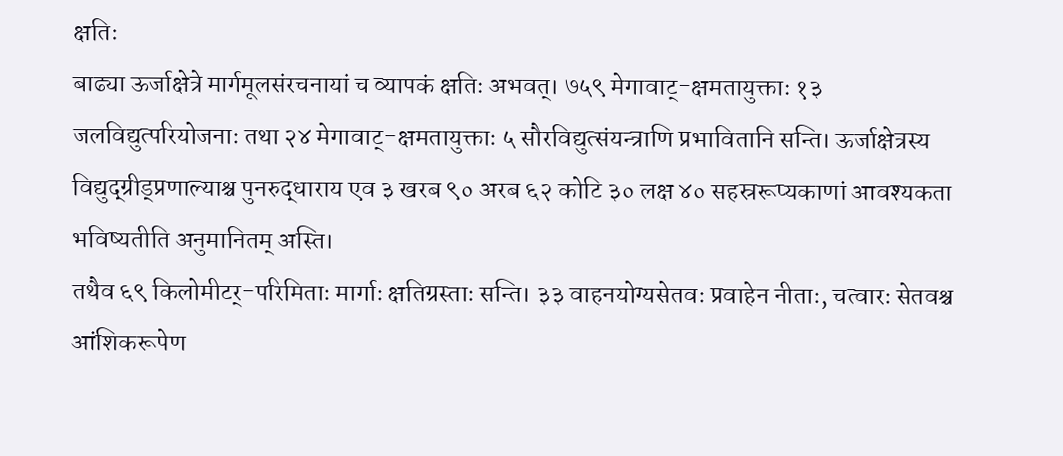क्षतिः
बाढ्या ऊर्जाक्षेत्रे मार्गमूलसंरचनायां च व्यापकं क्षतिः अभवत्। ७५९ मेगावाट्-क्षमतायुक्ताः १३ जलविद्युत्परियोजनाः तथा २४ मेगावाट्-क्षमतायुक्ताः ५ सौरविद्युत्संयन्त्राणि प्रभावितानि सन्ति। ऊर्जाक्षेत्रस्य विद्युद्ग्रीड्प्रणाल्याश्च पुनरुद्धाराय एव ३ खरब ९० अरब ६२ कोटि ३० लक्ष ४० सहस्ररूप्यकाणां आवश्यकता भविष्यतीति अनुमानितम् अस्ति।
तथैव ६९ किलोमीटर्-परिमिताः मार्गाः क्षतिग्रस्ताः सन्ति। ३३ वाहनयोग्यसेतवः प्रवाहेन नीताः, चत्वारः सेतवश्च आंशिकरूपेण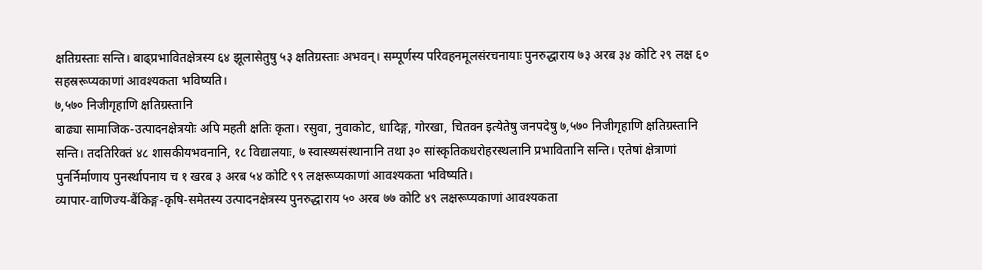क्षतिग्रस्ताः सन्ति। बाढ्प्रभावितक्षेत्रस्य ६४ झूलासेतुषु ५३ क्षतिग्रस्ताः अभवन्। सम्पूर्णस्य परिवहनमूलसंरचनायाः पुनरुद्धाराय ७३ अरब ३४ कोटि २९ लक्ष ६० सहस्ररूप्यकाणां आवश्यकता भविष्यति।
७,५७० निजीगृहाणि क्षतिग्रस्तानि
बाढ्या सामाजिक-उत्पादनक्षेत्रयोः अपि महती क्षतिः कृता। रसुवा, नुवाकोट, धादिङ्ग, गोरखा, चितवन इत्येतेषु जनपदेषु ७,५७० निजीगृहाणि क्षतिग्रस्तानि सन्ति। तदतिरिक्तं ४८ शासकीयभवनानि, १८ विद्यालयाः, ७ स्वास्थ्यसंस्थानानि तथा ३० सांस्कृतिकधरोहरस्थलानि प्रभावितानि सन्ति। एतेषां क्षेत्राणां पुनर्निर्माणाय पुनर्स्थापनाय च १ खरब ३ अरब ५४ कोटि ९९ लक्षरूप्यकाणां आवश्यकता भविष्यति।
व्यापार-वाणिज्य-बैंकिङ्ग-कृषि-समेतस्य उत्पादनक्षेत्रस्य पुनरुद्धाराय ५० अरब ७७ कोटि ४९ लक्षरूप्यकाणां आवश्यकता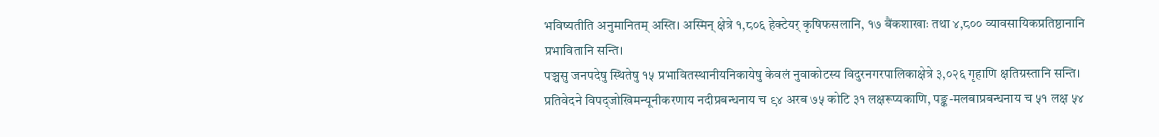भविष्यतीति अनुमानितम् अस्ति। अस्मिन् क्षेत्रे १,८०६ हेक्टेयर् कृषिफसलानि, १७ बैंकशाखाः तथा ४,८०० व्यावसायिकप्रतिष्ठानानि प्रभावितानि सन्ति।
पञ्चसु जनपदेषु स्थितेषु १५ प्रभावितस्थानीयनिकायेषु केवलं नुवाकोटस्य विदुरनगरपालिकाक्षेत्रे ३,०२६ गृहाणि क्षतिग्रस्तानि सन्ति। प्रतिवेदने विपद्जोखिमन्यूनीकरणाय नदीप्रबन्धनाय च ९४ अरब ७५ कोटि ३१ लक्षरूप्यकाणि, पङ्क-मलबाप्रबन्धनाय च ५१ लक्ष ५४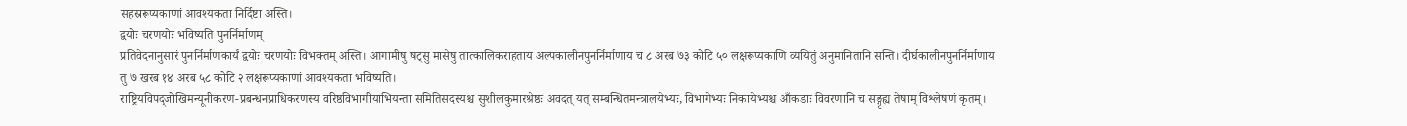सहस्ररूप्यकाणां आवश्यकता निर्दिष्टा अस्ति।
द्वयोः चरणयोः भविष्यति पुनर्निर्माणम्
प्रतिवेदनानुसारं पुनर्निर्माणकार्यं द्वयोः चरणयोः विभक्तम् अस्ति। आगामीषु षट्सु मासेषु तात्कालिकराहताय अल्पकालीनपुनर्निर्माणाय च ८ अरब ७३ कोटि ५० लक्षरूप्यकाणि व्ययितुं अनुमानितानि सन्ति। दीर्घकालीनपुनर्निर्माणाय तु ७ खरब १४ अरब ५८ कोटि २ लक्षरूप्यकाणां आवश्यकता भविष्यति।
राष्ट्रियविपद्जोखिमन्यूनीकरण-प्रबन्धनप्राधिकरणस्य वरिष्ठविभागीयाभियन्ता समितिसदस्यश्च सुशीलकुमारश्रेष्ठः अवदत् यत् सम्बन्धितमन्त्रालयेभ्यः, विभागेभ्यः निकायेभ्यश्च आँकडाः विवरणानि च सङ्गृह्य तेषाम् विश्लेषणं कृतम्।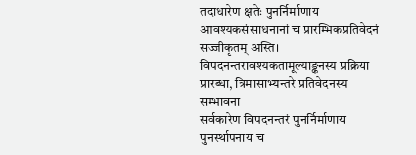तदाधारेण क्षतेः पुनर्निर्माणाय आवश्यकसंसाधनानां च प्रारम्भिकप्रतिवेदनं सज्जीकृतम् अस्ति।
विपदनन्तरावश्यकतामूल्याङ्कनस्य प्रक्रिया प्रारब्धा, त्रिमासाभ्यन्तरे प्रतिवेदनस्य सम्भावना
सर्वकारेण विपदनन्तरं पुनर्निर्माणाय पुनर्स्थापनाय च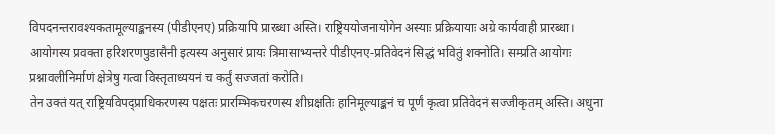विपदनन्तरावश्यकतामूल्याङ्कनस्य (पीडीएनए) प्रक्रियापि प्रारब्धा अस्ति। राष्ट्रिययोजनायोगेन अस्याः प्रक्रियायाः अग्रे कार्यवाही प्रारब्धा। आयोगस्य प्रवक्ता हरिशरणपुडासैनी इत्यस्य अनुसारं प्रायः त्रिमासाभ्यन्तरे पीडीएनए-प्रतिवेदनं सिद्धं भवितुं शक्नोति। सम्प्रति आयोगः प्रश्नावलीनिर्माणं क्षेत्रेषु गत्वा विस्तृताध्ययनं च कर्तुं सज्जतां करोति।
तेन उक्तं यत् राष्ट्रियविपद्प्राधिकरणस्य पक्षतः प्रारम्भिकचरणस्य शीघ्रक्षतिः हानिमूल्याङ्कनं च पूर्णं कृत्वा प्रतिवेदनं सज्जीकृतम् अस्ति। अधुना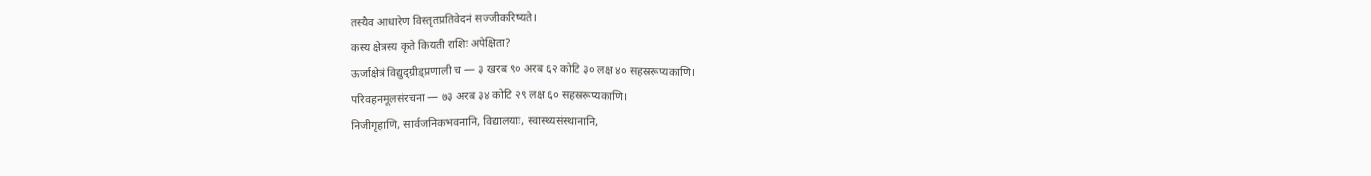तस्यैव आधारेण विस्तृतप्रतिवेदनं सज्जीकरिष्यते।
कस्य क्षेत्रस्य कृते कियती राशिः अपेक्षिता?
ऊर्जाक्षेत्रं विद्युद्ग्रीड्प्रणाली च — ३ खरब ९० अरब ६२ कोटि ३० लक्ष ४० सहस्ररूप्यकाणि।
परिवहनमूलसंरचना — ७३ अरब ३४ कोटि २९ लक्ष ६० सहस्ररूप्यकाणि।
निजीगृहाणि, सार्वजनिकभवनानि, विद्यालयाः, स्वास्थ्यसंस्थानानि,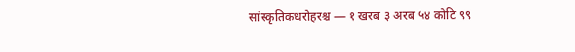सांस्कृतिकधरोहरश्च — १ खरब ३ अरब ५४ कोटि ९९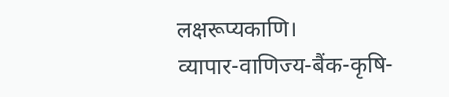लक्षरूप्यकाणि।
व्यापार-वाणिज्य-बैंक-कृषि-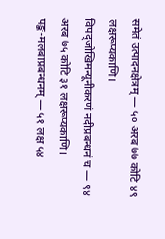समेतं उत्पादनक्षेत्रम् — ५० अरब ७७ कोटि ४९ लक्षरूप्यकाणि।
विपद्जोखिमन्यूनीकरणं नदीप्रबन्धनं च — ९४ अरब ७५ कोटि ३१ लक्षरूप्यकाणि।
पङ्क-मलबाप्रबन्धनम् — ५१ लक्ष ५४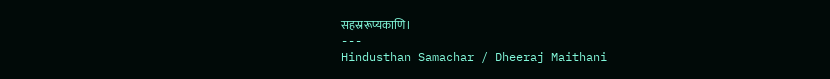सहस्ररूप्यकाणि।
---
Hindusthan Samachar / Dheeraj Maithani